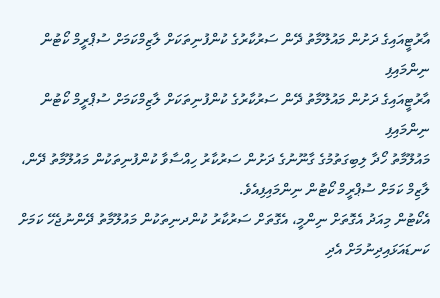އާރުޓީއައިގެ ދަށުން މައުލޫމާތު ދޭން ސަރުކާރުގެ ކުންފުނިތަކަށް ލާޒިމްކަމަށް ސުޕްރީމް ކޯޓުން ނިންމައިފި
އާރުޓީއައިގެ ދަށުން މައުލޫމާތު ދޭން ސަރުކާރުގެ ކުންފުނިތަކަށް ލާޒިމްކަމަށް ސުޕްރީމް ކޯޓުން ނިންމައިފި
މައުލޫމާތު ހޯދާ ލިބިގަތުމުގެ ގާނޫނުގެ ދަށުން ސަރުކާރު ހިއްސާވާ ކުންފުނިތަކުން މައުލޫމާތު ދޭން، ލާޒިމް ކަމަށް ސުޕްރީމް ކޯޓުން ނިންމައިފިއެވެ.
އެކޯޓުން މިއަދު އެގޮތަށް ނިންމީ، އެގޮތަށް ސަރުކާރު ކުންދނިތަކުން މައުލޫމާތު ދޭންނުޖެހޭ ކަމަށް ކަނޑައަޅައިދިނުމަށް އެދި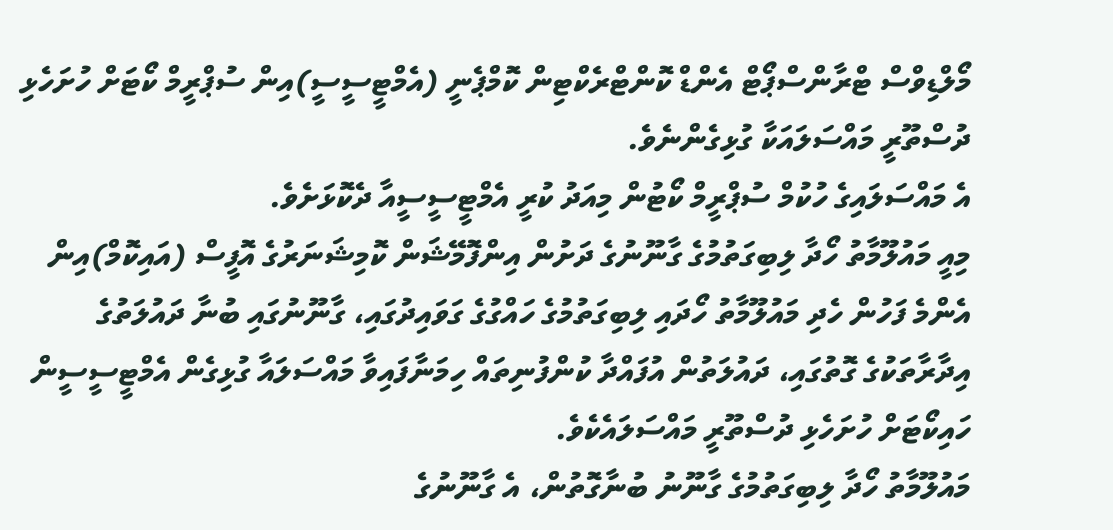މޯލްޑިވްސް ޓްރާންސްޕޯޓް އެންޑް ކޮންޓްރެކްޓިން ކޮމްޕެނީ (އެމްޓީސީސީ)އިން ސުޕްރީމް ކޯޓަށް ހުށަހެޅި ދުސްތޫރީ މައްސަލައަކާ ގުޅިގެންނެވެ.
އެ މައްސަލައިގެ ހުކުމް ސުޕްރީމް ކޯޓުން މިއަދު ކުރީ އެމްޓީސީސީއާ ދެކޮޅަށެވެ.
މިއީ މައުލޫމާތު ހޯދާ ލިބިގަތުމުގެ ގާނޫނުގެ ދަށުން އިންފޮމޭޝަން ކޮމިޝަނަރުގެ އޮފީސް (އައިކޮމް)އިން އެންމެ ފަހުން ހެދި މައުލޫމާތު ހޯދައި ލިބިގަތުމުގެ ހައްގުގެ ގަވައިދުގައި، ގާނޫނުގައި ބުނާ ދައުލަތުގެ އިދާރާތަކުގެ ގޮތުގައި، ދައުލަތުން އުފައްދާ ކުންފުނިތައް ހިމަނާފައިވާ މައްސަލައާ ގުޅިގެން އެމްޓީސީސީން ހައިކޯޓަށް ހުށަހެޅި ދުސްތޫރީ މައްސަލައެކެވެ.
މައުލޫމާތު ހޯދާ ލިބިގަތުމުގެ ގާނޫނު ބުނާގޮތުން، އެ ގާނޫނުގެ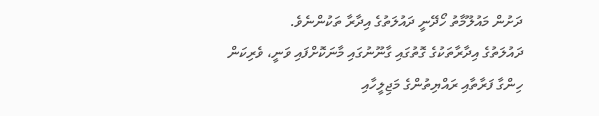ދަށުން މައުލޫމާތު ހޯދޭނީ ދައުލަތުގެ އިދާރާ ތަކުންނެވެ.
ދައުލަތުގެ އިދާރާތަކުގެ ގޮތުގައި ގާނޫނުގައި މާނަކޮށްފައި ވަނީ، ވެރިކަން ހިންގާ ފަރާތާއި ރައްޔިތުންގެ މަޖިލީހާއި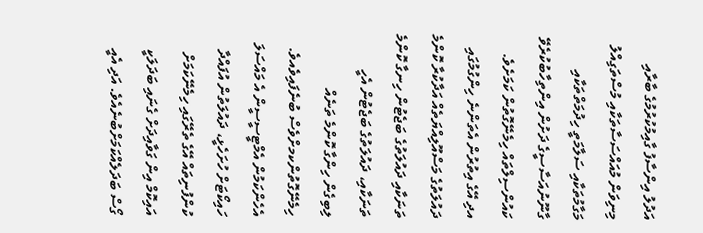އަދުލު އިންސާފު ގާއިމުކުރުމުގެ ބާރާއި މިނިވަން މުއައްސަސާތަކާއި މުސްތަގިއްލު މަގާމުތަކާއި ސަލާމަތީ ހިދުމަތްތަކާއި ގާނޫނުއަސާސީގެ ދަށުން އިންތިހާބުކުރެވޭ ކައުންސިލްތައް ހިމެނޭގޮތުން ކަމަށެވެ. އދި އޭގެ އިތުރުން އެތަންނެ ހިންގުމުގައި ދައުލަތުގެ މަސްއޫލިއްޔަތެއް އަދާކުރާ ކޮންމެ ތަނަކާއި ދައުލަތުގެ ބަޖެޓުން ހިނގާ ކޮންމެ ތަނަކާއި، ދައުލަތުގެ ބަޖެޓުން އެހީ ލިބިގެން ހިންގާ ކޮންމެ ތަނެއް ހިމެނޭގޮތުންކމށްވެސް ބުނެފައިވެއވެ.
އެހެންކަމުން އެމްޓީސީސީން އެ މައްސަލަ ހައިކޯޓަށް ހުށަހެޅީ، ދައުލަތުން އުފައްދާ ކުންފުނިތައް އޭގެ ތެރޭގައި ހިމެނޭކަމަށް އައިކޮމް އިން ގަވާއިދަށް ގެނައި ބަދަލަކީ ގޯސް ބަދަލެއްކަމަށްބުނެއެވެ. އަދި އެއީ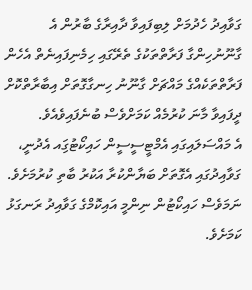ގަވާއިދު ހެދުމަށް ލިބިފައިވާ ދާއިރާގެ ބާރުން އެ ގާނޫނުހިންގާ ފަރާތްތަކުގެ ތެރޭގައި ހިމެނިފައިނެތް އެހެން ފަރާތްތަކެއްގެ މައްޗަށް ގާނޫނު ހިނގާގޮތަށް އިބާރާތްކޮށް ދީފައިވާ މާނަ ކުރުމެއް ކަމަށްވެސް ބުނެފައިވެއެވެ.
އެ މައްސަލައިގައި އެމްޓީސީސީން ހައިކޯޓުގަިއ އެދުނީ، ގަވާއިދުގައި އެގޮތަށް ބަޔާންކުރާ އަކުރު ބާތި ކުރުމަށެވެ. ނަމަވެސް ހައިކޯޓުން ނިންމީ އައިކޮމްގެ ގަވާއިދު ރަނގަޅު ކަމަށެވެ.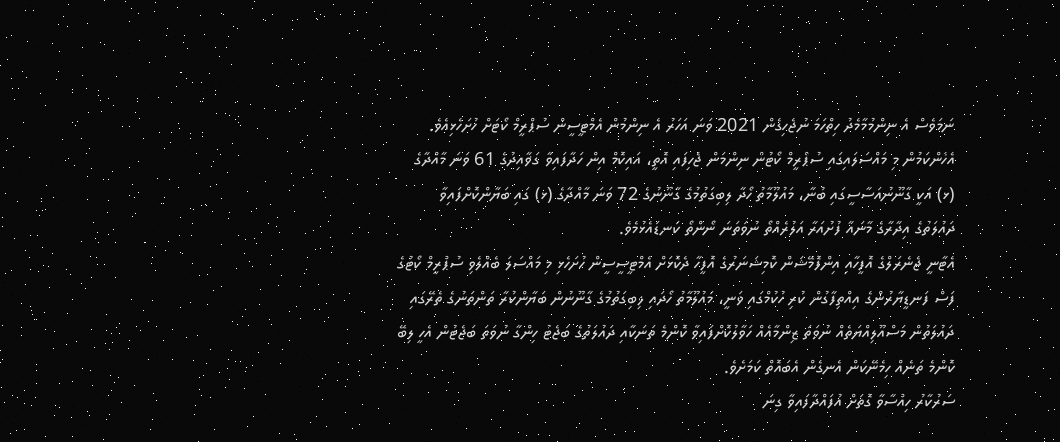ނަމަވެސް އެ ނިންމުމާމެދު ހިތްހަމަ ނުޖެހިގެން 2021 ވަނަ އަހަރު އެ ނިންމުން އެމްޓީސީން ސުޕްރީމް ކޯޓަށް ހުށަހެޅިއެވެ. އެހެންކަމުން މި މައްސަލައިގައި ސުޕްރީމް ކޯޓުން ނިންމަން ޖެހިފައި އޮތީ، އައިކޮމް އިން ހަދާފައިވާ ގަޥާއިދުގެ 61 ވަނަ މާއްދާގެ (ޅ) އަކީ ގާނޫނުއަސާސީގައި ބުނާ، މައުލޫމާތު ހޯދާ ލިބިގަތުމުގެ ގާނޫނުގެ 72 ވަނަ މާއްދާގެ (ޅ) ގައި ބަޔާންކޮށްފައިވާ ދައުލަތުގެ އިދާރާގެ މާނައާ ފުށުއަރާ އަލުރެއްތޯ ނުވަތަނަ ނޯންތޯ ކަނޑައެޅުމެވެ.
އެޓާނީ ޖެނެރަލްގެ އޮފީހާއި އިންފޮމޭޝަން ކޮމިޝަނަރުގެ އޮފީހާ ދެކޮޅަށް އެމްޓީސީސީން ހުށަހެޅި މި މައްސަލަ ބެއްލެވި ސުޕްރީމް ކޯޓުގެ ފަސް ފަނޑީޔާރުންގެ އިއްތިފާގުން ކުރި ހުކުމްގައި ވަނީ، މައުލޫމާތު ހޯދައި ލިބިގަތުމުގެ ގާނޫނުން ބަޔާންކުރާ ތަންތަނުގެ ތެރޭގައި ދައުލަތުން މަސްއޫލިއްޔަތެއް ނުވަތަ ޒިންމާއެއް ހަވާލުކޮށްފައިވާ ކޮންމެ ތަނަކާއި ދައުލަތުގެ ބަޖެޓު ހިންގާ ނުވަތަ ބަޖެޓުން އެހީ ލިބޭ ކޮންމެ ތަނެއް ހިމެނޭކަން އެނގެން އެބައޮތް ކަމަށެވެ.
ސަރުކާރު ހިއްސާވާ ގޮތަށް އުފައްދާފައިވާ ގިނަ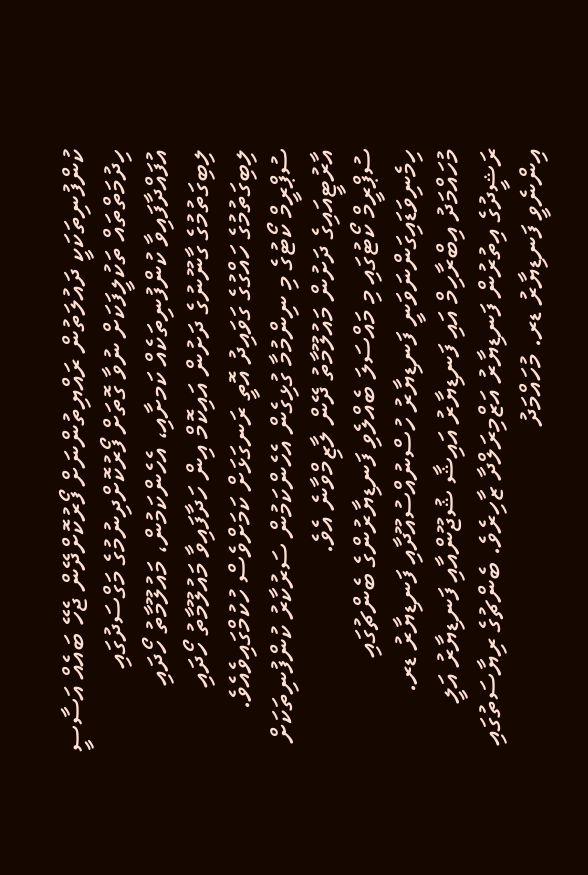ކުންފުނިތަކަކީ ދައުލަތުން ރައްޔިތުންނަށް ފޯރުކޮށްދޭން ޖެހޭ ބައެއް އަސާސީ ހިދުމަތްތައް ތަކުލީފަކަށް ނުވާ ގޮތަށް ފޯރުކޮށްދިނުމުގެ މަގްސަދުގައި އުފައްދާފައިވާ ކުންފުނިތަކެއް ކަމށާއި، އެހެންކަމުން، މައުލޫމާތު ހޯދައި ލިބިގަތުމުގެ ގާނޫނުގެ ދަށުން އައިކޮމް އިން ހަދާފައިވާ މައުލޫމާތު ހޯދައި ލިބިގަތުމުގެ ހައްގުގެ ގަވައިދު އޮތީ ރަނގަޅަށް ކަމަށްވެސް ހުކުމްގައިވެއެވެ.
ސުޕްރީމް ކޯޓުގެ މި ނިންމުމާ ގުޅިގެން އެހެންކަމުން ސަރުކާރު ކުންފުނިތަކަށް އާރުޓީއައިގެ ދަށުން މައުލޫމާތު ދޭން ލާޒިމްވާނެ އެވެ.
ސުޕްރީމް ކޯޓުގައި މި މައްސަލަ ބެއްލެވި ފަނޑިޔާރުންގެ ބެންޗުގައި ހިމެނިވަޑައިގަންނަވަނީ ފަނޑިޔާރު ހުސްނުއްސުއޫދާއި ފަނޑިޔާރު ޑރ. މުހައްމަދު އިބްރާހިމް އައި ފަނޑިޔާރު އައިޝާ ޝުޖޫންއާއި ފަނޑިޔާރު އަލީ ރަޝީދުގެ އިތުރުން ފަނޑިޔާރު އަޒްމިރަލްދާ ޒާހިރެވެ. ބެންޗުގެ ރިޔާސަތުގައި އިންނެވީ ފަނޑިޔާރު ޑރ. މުހައްމަދު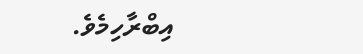އިބްރާހިމެވެ.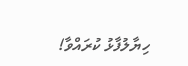ހިޔާލުފާޅު ކުރައްވާ!